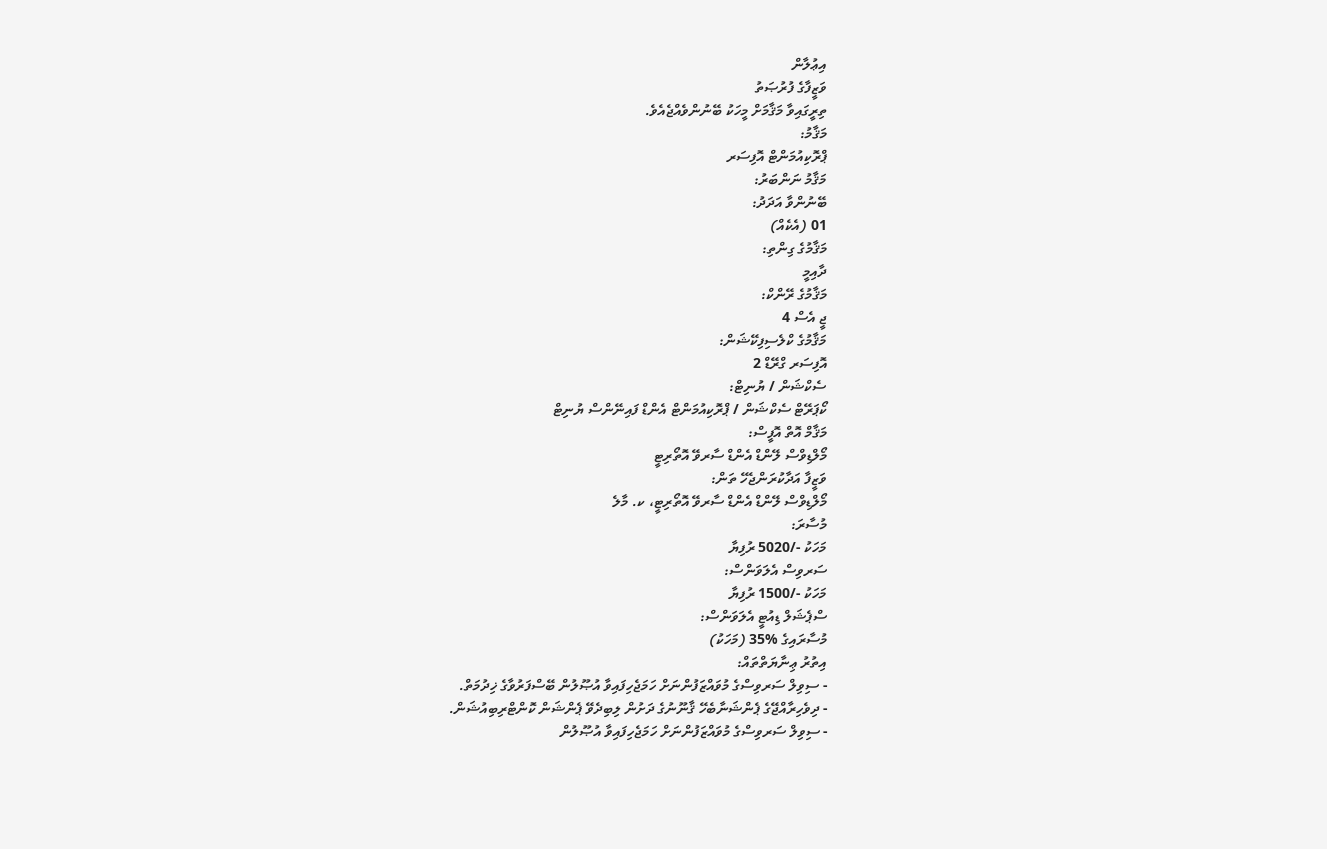އިޢުލާން
ވަޒީފާގެ ފުރުޞަތު
ތިރީގައިވާ މަޤާމަށް މީހަކު ބޭނުންވެއްޖެއެވެ.
މަޤާމު:
ޕްރޮކިއުމަންޓް އޮފިސަރ
މަޤާމު ނަންބަރު:
ބޭނުންވާ އަދަދު:
01 (އެކެއް)
މަޤާމުގެ ގިންތި:
ދާއިމީ
މަޤާމުގެ ރޭންކް:
ޖީ އެސް 4
މަޤާމުގެ ކްލެސިފިކޭޝަން:
އޮފިސަރ ގްރޭޑް 2
ސެކްޝަން / ޔުނިޓް:
ކޯޕަރޭޓް ސެކްޝަން / ޕްރޮކިއުމަންޓް އެންޑް ފައިނޭންސް ޔުނިޓް
މަޤާމް އޮތް އޮފީސް:
މޯލްޑިވްސް ލޭންޑް އެންޑް ސާރވޭ އޮތޯރިޓީ
ވަޒީފާ އަދާކުރަންޖެހޭ ތަން:
މޯލްޑިވްސް ލޭންޑް އެންޑް ސާރވޭ އޮތޯރިޓީ، ކ. މާލެ
މުސާރަ:
މަހަކު -/5020 ރުފިޔާ
ސަރވިސް އެލަވަންސް:
މަހަކު -/1500 ރުފިޔާ
ސްޕެޝަލް ޑިއުޓީ އެލަވަންސް:
މުސާރައިގެ %35 (މަހަކު)
އިތުރު ޢިނާޔަތްތައް:
- ސިވިލް ސަރވިސްގެ މުވައްޒަފުންނަށް ހަމަޖެހިފައިވާ އުޞޫލުން ބޭސްފަރުވާގެ ޚިދުމަތް.
- ދިވެހިރާއްޖޭގެ ޕެންޝަނާބެހޭ ޤާނޫނުގެ ދަށުން ލިބިދެވޭ ޕެންޝަން ކޮންޓްރިބިއުޝަން.
- ސިވިލް ސަރވިސްގެ މުވައްޒަފުންނަށް ހަމަޖެހިފައިވާ އުޞޫލުން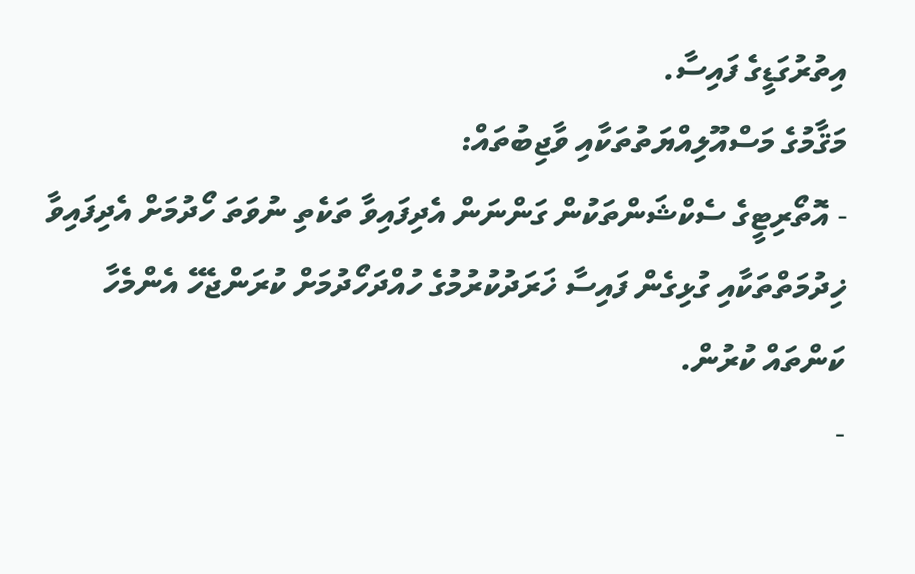އިތުރުގަޑީގެ ފައިސާ.
މަޤާމުގެ މަސްއޫލިއްޔަތުތަކާއި ވާޖިބުތައް:
- އޮތޯރިޓީގެ ސެކްޝަންތަކުން ގަންނަން އެދިފައިވާ ތަކެތި ނުވަތަ ހޯދުމަށް އެދިފައިވާ ޚިދުމަތްތަކާއި ގުޅިގެން ފައިސާ ޚަރަދުކުރުމުގެ ހުއްދަހޯދުމަށް ކުރަންޖެހޭ އެންމެހާ ކަންތައް ކުރުން.
-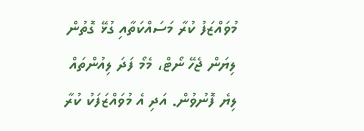މުވައްޒަފު ކުރާ މަސައްކަތާއި ގުޅޭ ގޮތުން ލިޔަން ޖެހޭ ނޯޓް، މެމޯ ފަދަ ލިއުންތައް ލިޔެ ފޮނުވުން. އަދި އެ މުވައްޒަފަކު ކުރާ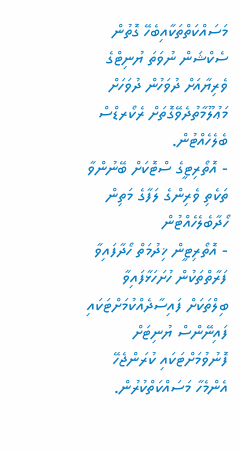މަސައްކަތްތަކާއިބެހޭ ގޮތުން ސެކްޝަން ނުވަތަ ޔުނިޓްގެ ވެރިޔާއަށް ދުވަހުން ދުވަހަށް މަޢުލޫމާތުދެވޭގޮތަށް ރެކޯރޑްސް ބެލެހެއްޓުން.
- އޮތޯރިޓީގެ ސްޓޮކަށް ބޭނުންވާ ތަކެތި ވެރިންގެ ލަފާގެ މަތިން ހޯދާބެލެހެއްޓުން
- އޮތޯރިޓީން ޚިދުމަތް ހޯދާފައިވާ ފަރާތްތަކުން ހުށަހަޅާފައިވާ ބިލްތަކަށް ފައިސާދެއްކުމަށްޓަކައި ފައިނޭންސް ޔުނިޓަށް ފޮނުވުމަށްޓަކައި ކުރަންޖެހޭ އެންމެހާ މަސައްކަތްކުރުން.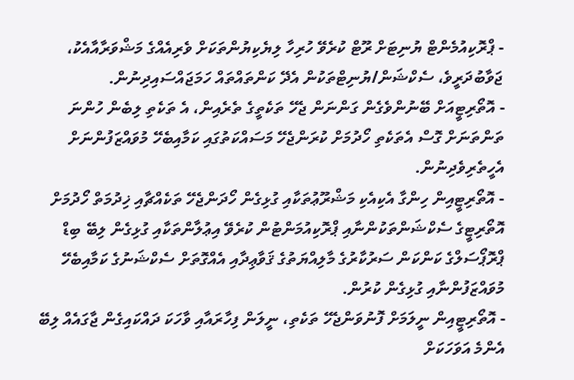- ޕްރޮކިއުމެންޓް ޔުނިޓަށް ރޫޓް ކުރެވޭ ހުރިހާ ލިޔެކިޔުންތަކަށް ވެރިއެއްގެ މަޝްވަރާއާއެކު، ޖަވާބުދަރީވެ، ސެކްޝަން/ޔުނިޓްތަކުން އެދޭ ކަންތައްތައް ހަމަޖައްސައިދިނުން.
- އޮތޯރިޓީއަށް ބޭނުންވެގެން ގަންނަން ޖެހޭ ތަކެތީގެ ތެރެއިން، އެ ތަކެތި ލިބެން ހުންނަ ތަންތަނަށް ގޮސް އެތަކެތި ހޯދުމަށް ކުރަންޖެހޭ މަސައްކަތުގައި ކަމާއިބެހޭ މުވައްޒަފުންނަށް އެހީތެރިވެދިނުން.
- އޮތޯރިޓީއިން ހިންގާ އެކިއެކި މަޝްރޫޢުތަކާއި ގުޅިގެން ހޯދަންޖެހޭ ތަކެއްޗާއި ޚިދުމަތް ހޯދުމަށް އޮތޯރިޓީގެ ސެކްޝަންތަކުންނާއި ޕްރޮކިއުމަންޓުން ކުރެވޭ އިޢުލާންތަކާއި ގުޅިގެން ލިބޭ ބިޑް ޕްރޮޕޯސަލްގެ ކަންކަން ސަރުކާރުގެ މާލިއްޔަތުގެ ޤަވާޢިދާއި އެއްގޮތަށް ސެކްޝަނުގެ ކަމާއިބެހޭ މުވައްޒަފުންނާއި ގުޅިގެން ކުރުން.
- އޮތޯރިޓީއިން ނީލަމަށް ފޮނުވަންޖެހޭ ތަކެތި، ނީލަން ފިހާރައާއި ވާހަކަ ދައްކައިގެން ޖާގައެއް ލިބޭ އެންމެ އަވަހަކަށް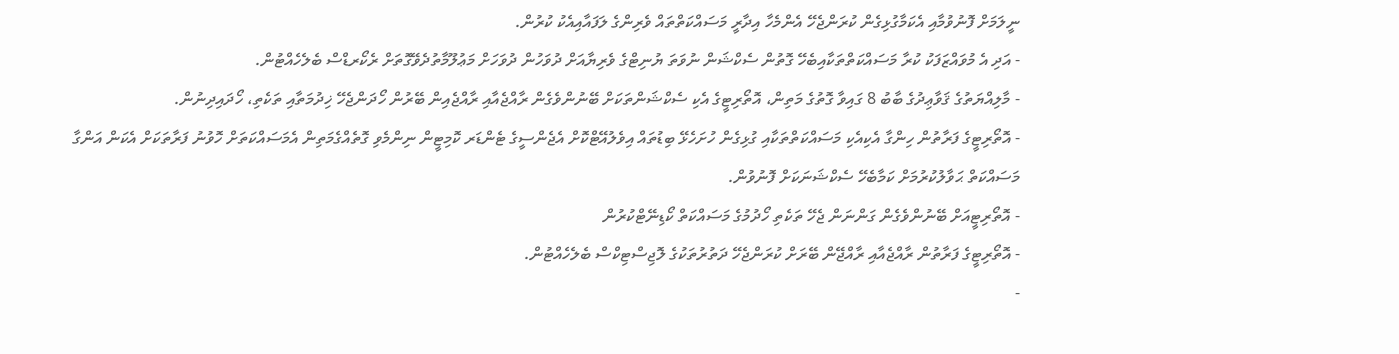ނީލަމަށް ފޮނުވުމާއި އެކަމާގުޅިގެން ކުރަންޖެހޭ އެންމެހާ އިދާރީ މަސައްކަތްތައް ވެރިންގެ ލަފައާއިއެކު ކުރުން.
- އަދި އެ މުވައްޒަފަކު ކުރާ މަސައްކަތްތަކާއިބެހޭ ގޮތުން ސެކްޝަން ނުވަތަ ޔުނިޓްގެ ވެރިޔާއަށް ދުވަހުން ދުވަހަށް މަޢުލޫމާތުދެވޭގޮތަށް ރެކޯރޑްސް ބެލެހެއްޓުން.
- މާލިއްޔަތުގެ ޤަވާޢިދުގެ ބާބު 8 ގައިވާ ގޮތުގެ މަތިން، އޮތޯރިޓީގެ އެކި ސެކްޝަންތަކަށް ބޭނުންވެގެން ރާއްޖެއާއި ރާއްޖެއިން ބޭރުން ހޯދަންޖެހޭ ޚިދުމަތާއި ތަކެތި، ހޯދައިދިނުން.
- އޮތޯރިޓީގެ ފަރާތުން ހިންގާ އެކިއެކި މަސައްކަތްތަކާއި ގުޅިގެން ހުށަހެޅޭ ބިޑުތައް އިވެލުއޭޓްކޮށް އެޖެންސީގެ ޓެންޑަރ ކޮމިޓީން ނިންމެވި ގޮތެއްގެމަތިން އެމަސައްކަތަށް ހޮވުނު ފަރާތަކަށް އެކަން އަންގާ މަސައްކަތް ޙަވާލުކުރުމަށް ކަމާބެހޭ ސެކްޝަނަކަށް ފޮނުވުން.
- އޮތޯރިޓީއަށް ބޭނުންވެގެން ގަންނަން ޖެހޭ ތަކެތި ހޯދުމުގެ މަސައްކަތް ކޯޑިނޭޓްކުރުން
- އޮތޯރިޓީގެ ފަރާތުން ރާއްޖެއާއި ރާއްޖޭން ބޭރަށް ކުރަންޖެހޭ ދަތުރުތަކުގެ ލޮޖިސްޓިކްސް ބެލެހެއްޓުން.
-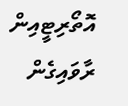އޮތޯރިޓީއިން ރާވައިގެން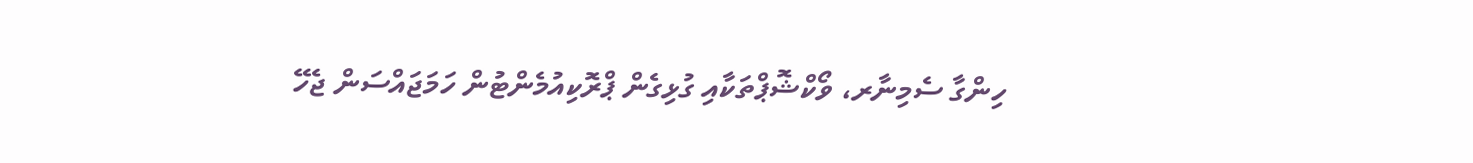ހިންގާ ސެމިނާރ، ވޯކްޝޮޕްތަކާއި ގުޅިގެން ޕްރޮކިއުމެންޓުން ހަމަޖައްސަން ޖެހޭ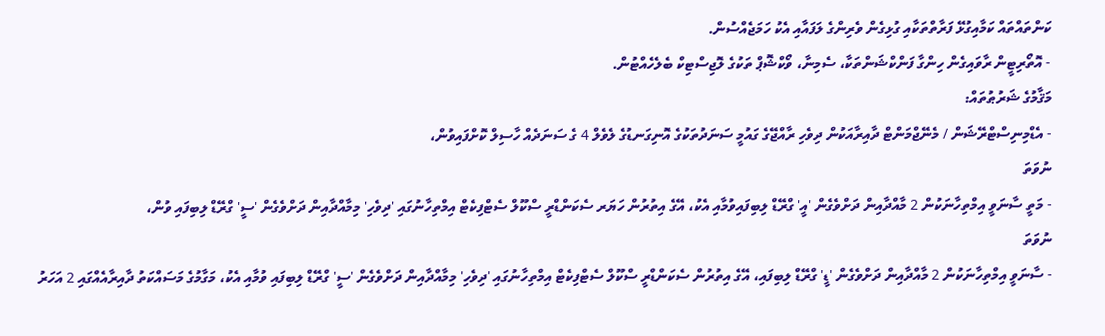ކަންތައްތައް ކަމާއިގުޅޭ ފަރާތްތަކާއި ގުޅިގެން ވެރިންގެ ލަފައާއި އެކު ހަމަޖެއްސުން.
- އޮތޯރިޓީން ރާވައިގެން ހިންގާ ފަންކްޝަންތަކާ، ސެމިނާ، ވޯކްޝޮޕް ތަކުގެ ލޮޖިސްޓިކް ބެލެހެއްޓުން.
މަޤާމުގެ ޝަރުޠުތައް:
- އެޑްމިނިސްޓްރޭޝަން / މެނޭޖްމަންޓް ދާއިރާއަކުން ދިވެހި ރާއްޖޭގެ ގައުމީ ސަނަދުތަކުގެ އޮނިގަނޑުގެ ލެވެލް 4 ގެ ސަނަދެއް ހާސިލް ކޮށްފައިވުން،
ނުވަތަ
- މަތީ ސާނަވީ އިމްތިހާނަކުން 2 މާއްދާއިން ދަށްވެގެން 'އީ' ގްރޭޑް ލިބިފައިވުމާއި އެކު، އޭގެ އިތުރުން ހަޔަރ ސެކަންޑްރީ ސްކޫލް ސެޓްފިކެޓް އިމްތިހާނުގައި 'ދިވެހި' މިމާއްދާއިން ދަށްވެގެން 'ސީ' ގްރޭޑް ލިބިފައި ވުން،
ނުވަތަ
- ސާނަވީ އިމްތިހާނަކުން 2 މާއްދާއިން ދަށްވެގެން 'ޑީ' ގްރޭޑް ލިބިފައި، އޭގެ އިތުރުން ސެކަންޑްރީ ސްކޫލް ސެޓްފިކެޓް އިމްތިހާނުގައި 'ދިވެހި' މިމާއްދާއިން ދަށްވެގެން 'ސީ' ގްރޭޑް ލިބިފައި ވުމާއި އެކު، މަގާމުގެ މަސައްކަތު ދާއިރާއެއްގައި 2 އަހަރު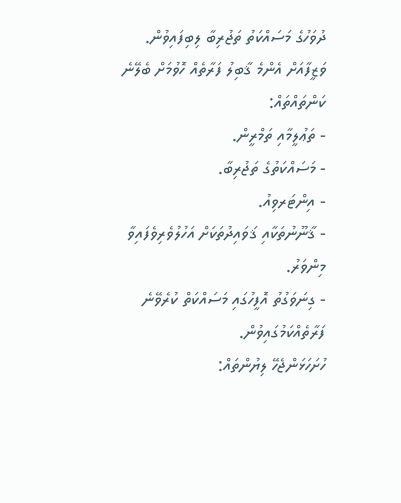ދުވަހުގެ މަސައްކަތު ތަޖުރިބާ ލިބިފައިވުން.
ވަޒީފާއަށް އެންމެ ޤާބިލު ފަރާތެއް ހޮވުމަށް ބެލޭނެ ކަންތައްތައް:
- ތަޢުލީމާއި ތަމްރީން.
- މަސައްކަތުގެ ތަޖުރިބާ.
- އިންޓަރވިއު.
- ޤާނޫނުތަކާއި ޤަވައިދުތަކަށް އަހުލުވެރިވެފައިވާ މިންވަރު.
- ގިނަވަގުތު އޮފީހުގައި މަސައްކަތް ކުރެވޭނެ ފަރާތެއްކަމުގައިވުން.
ހުށަހަޅަންޖެހޭ ލިޔުންތައް: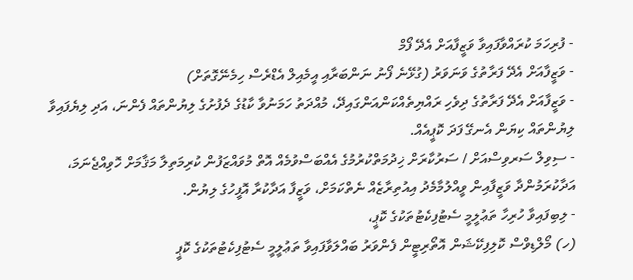- ފުރިހަމަ ކުރައްވާފައިވާ ވަޒީފާއަށް އެދޭ ފޯމް
- ވަޒީފާއަށް އެދޭ ފަރާތުގެ ވަނަވަރު (ގުޅޭނެ ފޯނު ނަންބަރާއި އީމެއިލް އެޑްރެސް ހިމެނޭގޮތަށް)
- ވަޒީފާއަށް އެދޭ ފަރާތުގެ ދިވެހި ރައްޔިތެއްކަންއަންގައިދޭ، މުއްދަތު ހަމަނުވާ ކާޑުގެ ދެފުށުގެ ލިޔުންތައް ފެންނަ، އަދި ލިޔެފައިވާ ލިޔުންތައް ކިޔަން އެނގޭ ފަދަ ކޮޕީއެއް.
- ސިވިލް ސަރވިސްއަށް / ސަރުކާރަށް ޚިދުމަތްކުރުމުގެ އެއްބަސްވުމެއް އޮތް މުވައްޒަފުން ކުރިމަތިލާ މަޤާމަށް ހޮވިއްޖެނަމަ، އަދާކުރަމުންދާ ވަޒީފާއިން ވީއްލުމާމެދު އިއުތިރާޒެއް ނެތްކަމަށް، ވަޒީފާ އަދާކުރާ އޮފީހުގެ ލިޔުން.
- ލިބިފައިވާ ހުރިހާ ތަޢުލީމީ ސެޓުފިކެޓުތަކުގެ ކޮޕީ،
(ހ) މޯލްޑިވްސް ކޮލިފިކޭޝަން އޮތޯރިޓީން ފެންވަރު ބައްލަވާފައިވާ ތަޢުލީމީ ސެޓުފިކެޓުތަކުގެ ކޮޕީ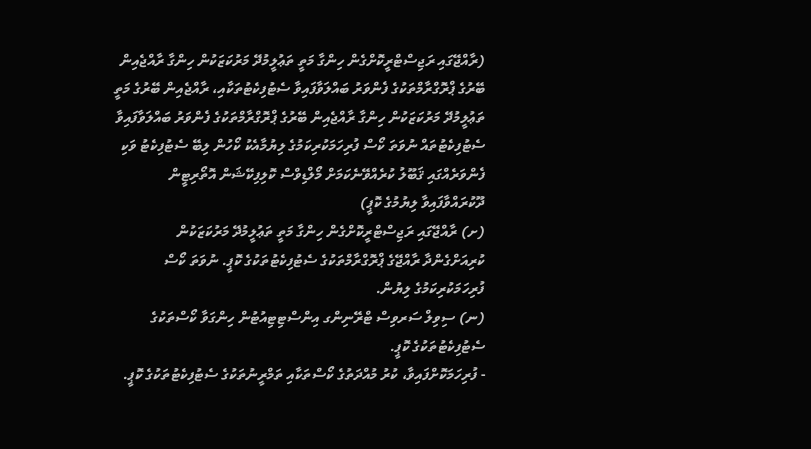(ރާއްޖޭގައި ރަޖިސްޓްރީކޮށްގެން ހިންގާ މަތީ ތަޢުލީމުދޭ މަރުކަޒަކުން ހިންގާ ރާއްޖެއިން ބޭރުގެ ޕްރޮގްރާމްތަކުގެ ފެންވަރު ބައްލަވާފައިވާ ސެޓުފިކެޓުތަކާއި، ރާއްޖެއިން ބޭރުގެ މަތީ ތަޢުލީމުދޭ މަރުކަޒަކުން ހިންގާ ރާއްޖެއިން ބޭރުގެ ޕްރޮގްރާމްތަކުގެ ފެންވަރު ބައްލަވާފައިވާ ސެޓުފިކެޓުތައް ނުވަތަ ކޯސް ފުރިހަމަކުރިކަމުގެ ލިޔުމާއެކު ކޯހުން ލިބޭ ސެޓުފިކެޓު ވަކި ފެންވަރެއްގައި ޤަބޫލު ކުރެއްވޭނެކަމަށް މޯލްޑިވްސް ކޮލިފިކޭޝަން އޮތޯރިޓީން ދޫކުރައްވާފައިވާ ލިޔުމުގެ ކޮޕީ)
(ށ) ރާއްޖޭގައި ރަޖިސްޓްރީކޮށްގެން ހިންގާ މަތީ ތަޢުލީމުދޭ މަރުކަޒަކުން ކުރިއަށްގެންދާ ރާއްޖޭގެ ޕްރޮގްރާމްތަކުގެ ސެޓުފިކެޓުތަކުގެ ކޮޕީ. ނުވަތަ ކޯސް ފުރިހަމަކުރިކަމުގެ ލިޔުން.
(ނ) ސިވިލް ސަރވިސް ޓްރޭނިންގ އިންސްޓިޓިއުޓުން ހިންގަވާ ކޯސްތަކުގެ ސެޓުފިކެޓުތަކުގެ ކޮޕީ.
- ފުރިހަމަކޮށްފައިވާ، ކުރު މުއްދަތުގެ ކޯސްތަކާއި ތަމްރީނުތަކުގެ ސެޓުފިކެޓުތަކުގެ ކޮޕީ.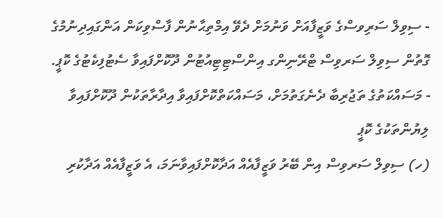- ސިވިލް ސަރިވސްގެ ވަޒީފާއަށް ވަނުމަށް ދެވޭ އިމްތިޙާނުން ފާސްވިކަން އަންގައިދިނުމުގެ ގޮތުން ސިވިލް ސަރވިސް ޓްރޭނިންގ އިންސްޓިޓިއުޓުން ދޫކޮށްފައިވާ ސެޓުފިކެޓުގެ ކޮޕީ.
- މަސައްކަތުގެ ތަޖުރިބާ ދެނެގަތުމަށް، މަސައްކަތްކޮށްފައިވާ އިދާރާތަކުން ދޫކޮށްފައިވާ ލިޔުންތަކުގެ ކޮޕީ
(ހ) ސިވިލް ސަރވިސް އިން ބޭރު ވަޒީފާއެއް އަދާކޮށްފައިވާނަމަ، އެ ވަޒީފާއެއް އަދާކުރި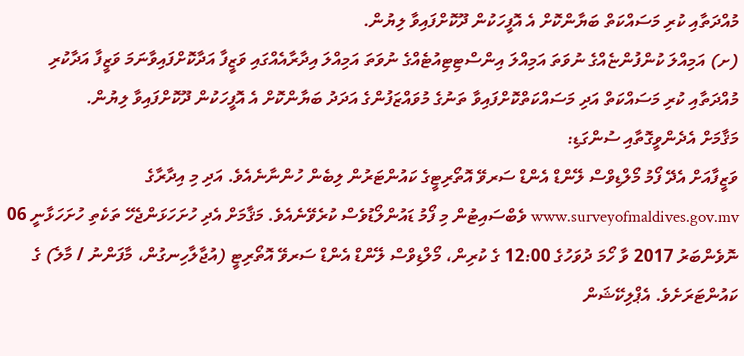މުއްދަތާއި ކުރި މަސައްކަތް ބަޔާންކޮށް އެ އޮފީހަކުން ދޫކޮށްފައިވާ ލިޔުން.
(ށ) އަމިއްލަ ކުންފުންޏެއްގެ ނުވަތަ އަމިއްލަ އިންސްޓިޓިއުޓެއްގެ ނުވަތަ އަމިއްލަ އިދާރާއެއްގައި ވަޒީފާ އަދާކޮށްފައިވާނަމަ ވަޒީފާ އަދާކުރި މުއްދަތާއި ކުރި މަސައްކަތް އަދި މަސައްކަތްކޮށްފައިވާ ތަނުގެ މުވައްޒަފުންގެ އަދަދު ބަޔާންކޮށް އެ އޮފީހަކުން ދޫކޮށްފައިވާ ލިޔުން.
މަޤާމަށް އެދެންވީގޮތާއި ސުންގަޑި:
ވަޒީފާއަށް އެދޭ ފޯމު މޯލްޑިވްސް ލޭންޑް އެންޑް ސަރވޭ އޮތޯރިޓީގެ ކައުންޓަރުން ލިބެން ހުންނާނެއެވެ. އަދި މި އިދާރާގެ www.surveyofmaldives.gov.mv ވެބްސައިޓުން މި ފޯމު ޑައުންލޯޑުވެސް ކުރެވޭނެއެވެ. މަޤާމަށް އެދި ހުށަހަޅަންޖެހޭ ތަކެތި ހުށަހަޅާނީ 06 ނޮވެންބަރު 2017 ވާ ހޯމަ ދުވަހުގެ 12:00 ގެ ކުރިން، މޯލްޑިވްސް ލޭންޑް އެންޑް ސަރވޭ އޮތޯރިޓީ (އުޖާލާހިނގުން، މާފަންނު / މާލެ) ގެ ކައުންޓަރަށެވެ. އެޕްލިކޭޝަން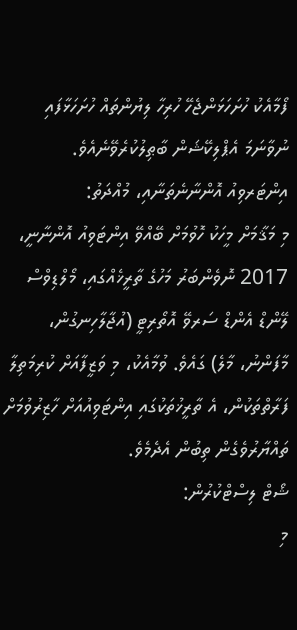ފޯމާއެކު ހުށަހަޅަންޖެހޭ ހުރިހާ ލިޔުންތައް ހުށަހަޅާފައި ނުވާނަމަ އެޕްލިކޭޝަން ބާޠިލުކުރެވޭނެއެވެ.
އިންޓަރވިއު އޮންނާނެތަނާއި، މުއްދަތު:
މި މަޤާމަށް މީހަކު ހޮވުމަށް ބޭއްވޭ އިންޓަވިއު އޮންނާނީ، 2017 ނޮވެންބަރު މަހުގެ ތާރީޚެއްގައި، މޯލްޑިވްސް ލޭންޑް އެންޑް ސަރވޭ އޮތޯރިޓީ (އުޖާލާހިނގުން، މާފަންނު، މާލެ) ގައެވެ. ވުމާއެކު، މި ވަޒީފާއަށް ކުރިމަތިލާ ފަރާތްތަކުން، އެ ތާރީޚުތަކުގައި އިންޓަވިއުއަށް ހާޒިރުވުމަށް ތައްޔާރުވެގެން ތިބުން އެދެމެވެ.
ޝޯޓް ލިސްޓްކުރުން:
މި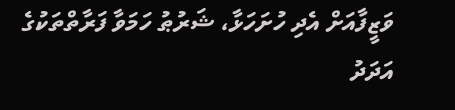ވަޒީފާއަށް އެދި ހުށަހަޅާ، ޝަރުޠު ހަމަވާ ފަރާތްތަކުގެ އަދަދު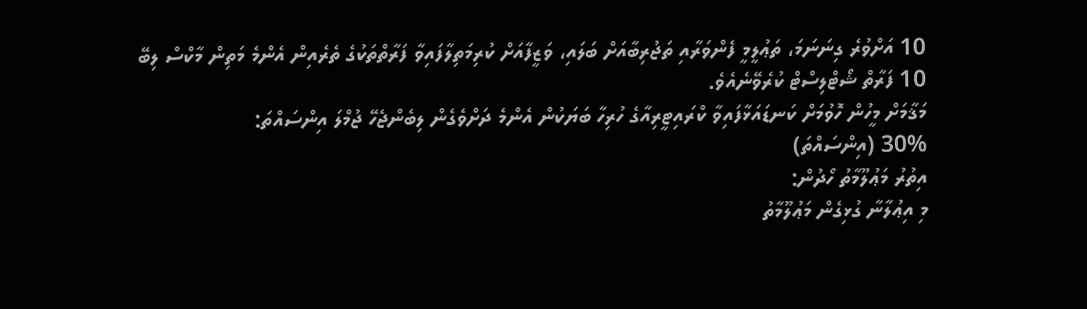10 އަށްވުރެ ގިނަނަމަ، ތަޢުލީމީ ފެންވަރާއި ތަޖުރިބާއަށް ބަލައި، ވަޒީފާއަށް ކުރިމަތިލާފައިވާ ފަރާތްތަކުގެ ތެރެއިން އެންމެ މަތިން މާކްސް ލިބޭ 10 ފަރާތް ޝޯޓްލިސްޓް ކުރެވޭނެއެވެ.
މަޤާމަށް މީހުން ހޮވުމަށް ކަނޑައަޅާފައިވާ ކްރައިޓީރިއާގެ ހުރިހާ ބަޔަކުން އެންމެ ދަށްވެގެން ލިބެންޖެހޭ ޖުމްލަ އިންސައްތަ:
30% (އިންސައްތަ)
އިތުރު މަޢުލޫމާތު ހޯދުން:
މި އިޢުލާނާ ގުޅިގެން މަޢުލޫމާތު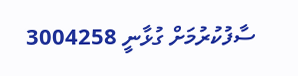ސާފުކުރުމަށް ގުޅާނީ 3004258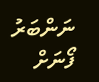ނަންބަރު ފޯނަށް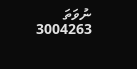ނުވަތަ 3004263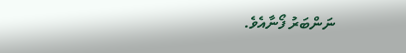ނަންބަރު ފޯނާއެވެ.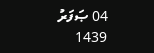04 ޞަފަރު 1439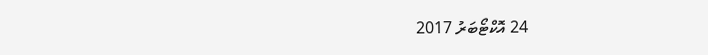24 އޮކްޓޯބަރު 2017